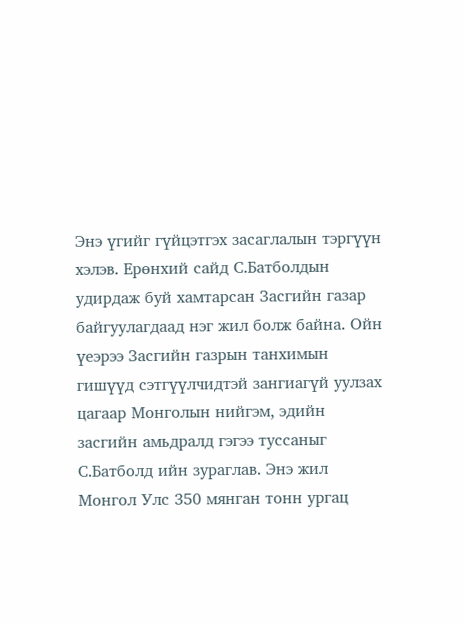Энэ үгийг гүйцэтгэх засаглалын тэргүүн хэлэв. Ерөнхий сайд С.Батболдын удирдаж буй хамтарсан Засгийн газар байгуулагдаад нэг жил болж байна. Ойн үеэрээ Засгийн газрын танхимын гишүүд сэтгүүлчидтэй зангиагүй уулзах цагаар Монголын нийгэм, эдийн засгийн амьдралд гэгээ туссаныг С.Батболд ийн зураглав. Энэ жил Монгол Улс 350 мянган тонн ургац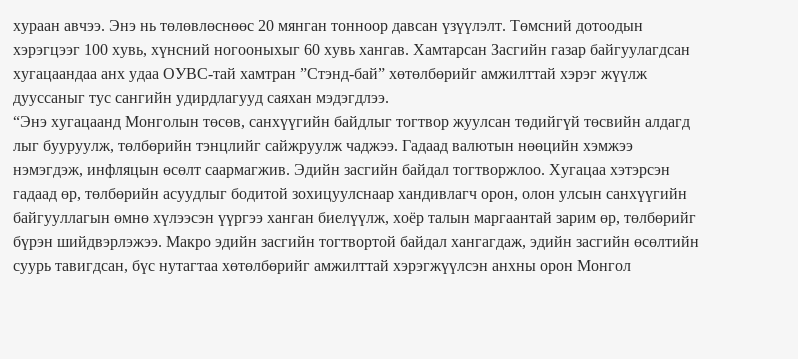хураан авчээ. Энэ нь төлөвлөснөөс 20 мянган тонноор давсан үзүүлэлт. Төмсний дотоодын хэрэгцээг 100 хувь, хүнсний ногооныхыг 60 хувь хангав. Хамтарсан Засгийн газар байгуулагдсан хугацаандаа анх удаа ОУВС-тай хамтран ”Стэнд-бай” хөтөлбөрийг амжилттай хэрэг жүүлж дууссаныг тус сангийн удирдлагууд саяхан мэдэгдлээ.
“Энэ хугацаанд Монголын төсөв, санхүүгийн байдлыг тогтвор жуулсан төдийгүй төсвийн алдагд лыг бууруулж, төлбөрийн тэнцлийг сайжруулж чаджээ. Гадаад валютын нөөцийн хэмжээ нэмэгдэж, инфляцын өсөлт саармагжив. Эдийн засгийн байдал тогтворжлоо. Хугацаа хэтэрсэн гадаад өр, төлбөрийн асуудлыг бодитой зохицуулснаар хандивлагч орон, олон улсын санхүүгийн байгууллагын өмнө хүлээсэн үүргээ ханган биелүүлж, хоёр талын маргаантай зарим өр, төлбөрийг бүрэн шийдвэрлэжээ. Макро эдийн засгийн тогтвортой байдал хангагдаж, эдийн засгийн өсөлтийн суурь тавигдсан, бүс нутагтаа хөтөлбөрийг амжилттай хэрэгжүүлсэн анхны орон Монгол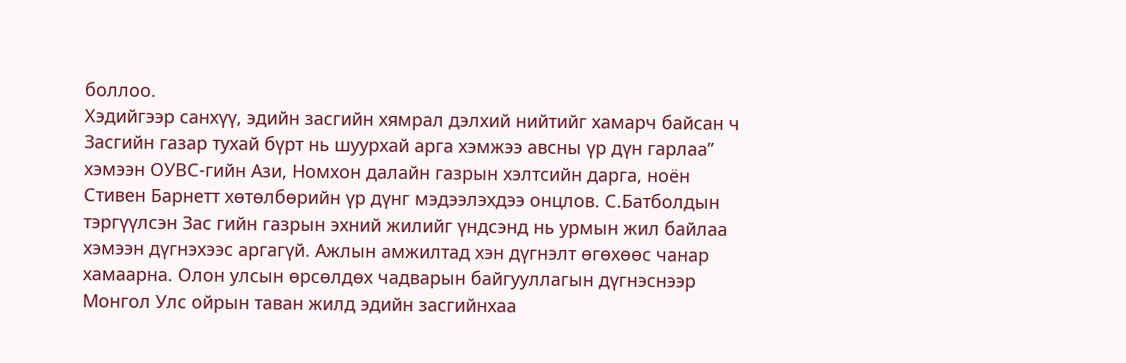боллоо.
Хэдийгээр санхүү, эдийн засгийн хямрал дэлхий нийтийг хамарч байсан ч Засгийн газар тухай бүрт нь шуурхай арга хэмжээ авсны үр дүн гарлаа” хэмээн ОУВС-гийн Ази, Номхон далайн газрын хэлтсийн дарга, ноён Стивен Барнетт хөтөлбөрийн үр дүнг мэдээлэхдээ онцлов. С.Батболдын тэргүүлсэн Зас гийн газрын эхний жилийг үндсэнд нь урмын жил байлаа хэмээн дүгнэхээс аргагүй. Ажлын амжилтад хэн дүгнэлт өгөхөөс чанар хамаарна. Олон улсын өрсөлдөх чадварын байгууллагын дүгнэснээр Монгол Улс ойрын таван жилд эдийн засгийнхаа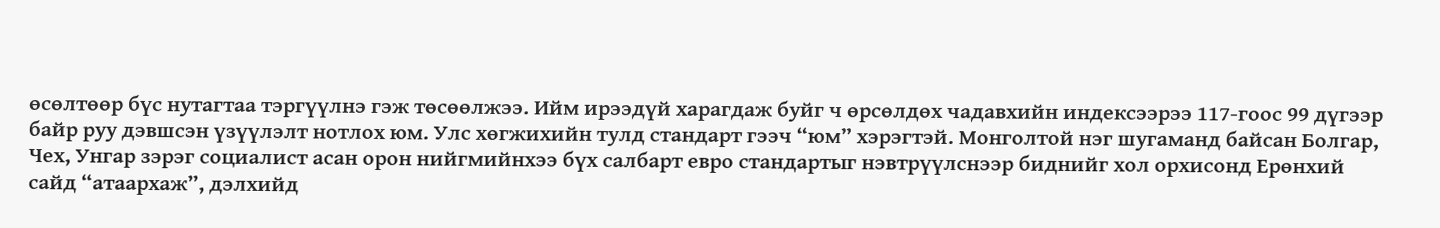өсөлтөөр бүс нутагтаа тэргүүлнэ гэж төсөөлжээ. Ийм ирээдүй харагдаж буйг ч өрсөлдөх чадавхийн индексээрээ 117-гоос 99 дүгээр байр руу дэвшсэн үзүүлэлт нотлох юм. Улс хөгжихийн тулд стандарт гээч “юм” хэрэгтэй. Монголтой нэг шугаманд байсан Болгар, Чех, Унгар зэрэг социалист асан орон нийгмийнхээ бүх салбарт евро стандартыг нэвтрүүлснээр биднийг хол орхисонд Ерөнхий сайд “атаархаж”, дэлхийд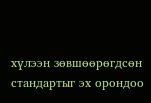хүлээн зөвшөөрөгдсөн стандартыг эх орондоо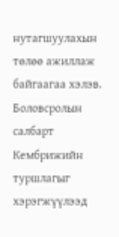нутагшуулахын төлөө ажиллаж байгаагаа хэлэв. Боловсролын салбарт Кембрижийн туршлагыг хэрэгжүүлээд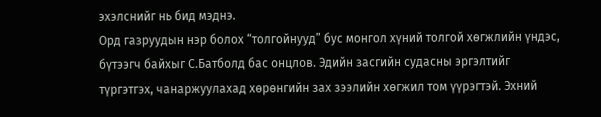эхэлснийг нь бид мэднэ.
Орд газруудын нэр болох “толгойнууд” бус монгол хүний толгой хөгжлийн үндэс, бүтээгч байхыг С.Батболд бас онцлов. Эдийн засгийн судасны эргэлтийг түргэтгэх, чанаржуулахад хөрөнгийн зах зээлийн хөгжил том үүрэгтэй. Эхний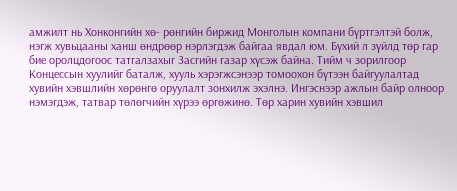амжилт нь Хонконгийн хө- рөнгийн биржид Монголын компани бүртгэлтэй болж, нэгж хувьцааны ханш өндрөөр нэрлэгдэж байгаа явдал юм. Бүхий л зүйлд төр гар бие оролцдогоос татгалзахыг Засгийн газар хүсэж байна. Тийм ч зорилгоор Концессын хуулийг баталж, хууль хэрэгжсэнээр томоохон бүтээн байгуулалтад хувийн хэвшлийн хөрөнгө оруулалт зонхилж эхэлнэ. Ингэснээр ажлын байр олноор нэмэгдэж, татвар төлөгчийн хүрээ өргөжинө. Төр харин хувийн хэвшил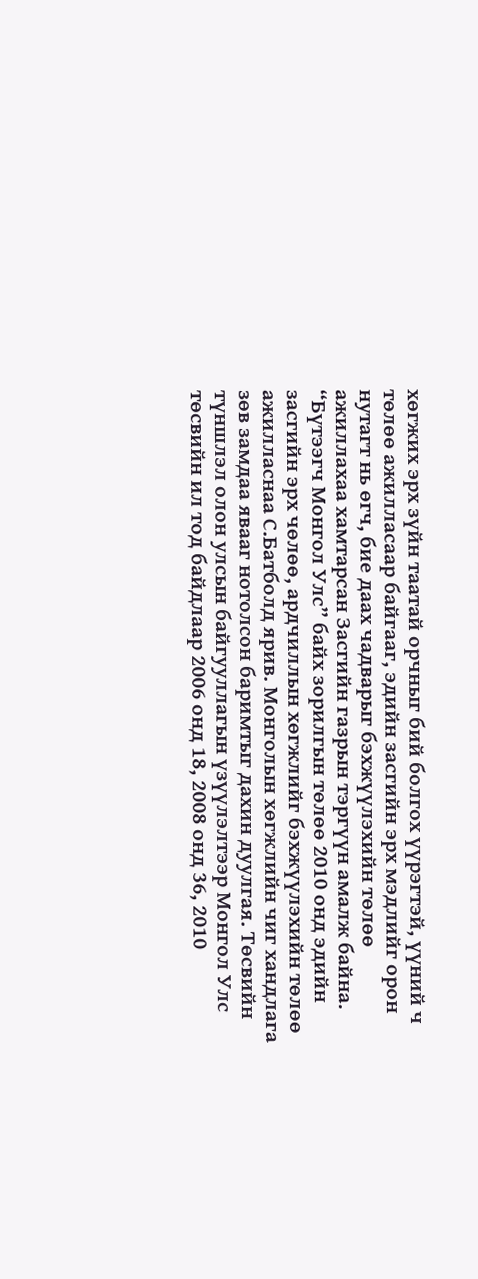хөгжих эрх зүйн таатай орчныг бий болгох үүрэгтэй, үүний ч төлөө ажилласаар байгааг, эдийн засгийн эрх мэдлийг орон нутагт нь өгч, бие даах чадварыг бэхжүүлэхийн төлөө ажиллахаа хамтарсан Засгийн газрын тэргүүн амалж байна.
“Бүтээгч Монгол Улс” байх зорилгын төлөө 2010 онд эдийн засгийн эрх чөлөө, ардчиллын хөгжлийг бэхжүүлэхийн төлөө ажилласнаа С.Батболд ярив. Монголын хөгжлийн чиг хандлага зөв замдаа явааг нотолсон баримтыг дахин дуулгая. Төсвийн түншлэл олон улсын байгууллагын үзүүлэлтээр Монгол Улс төсвийн ил тод байдлаар 2006 онд 18, 2008 онд 36, 2010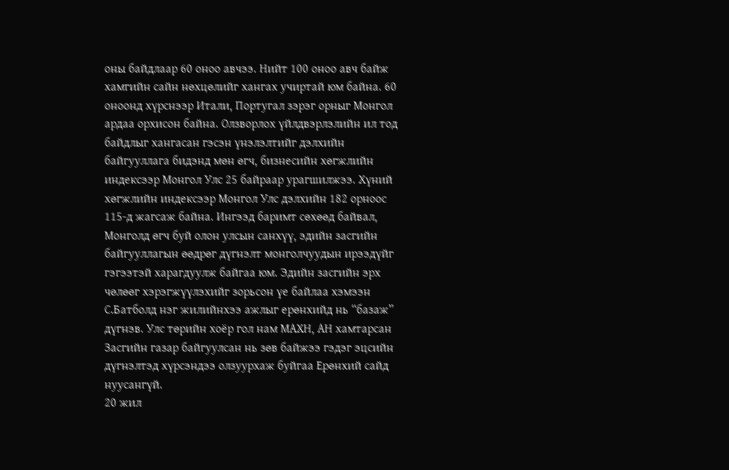оны байдлаар 60 оноо авчээ. Нийт 100 оноо авч байж хамгийн сайн нөхцөлийг хангах учиртай юм байна. 60 оноонд хүрснээр Итали, Португал зэрэг орныг Монгол ардаа орхисон байна. Олзворлох үйлдвэрлэлийн ил тод байдлыг хангасан гэсэн үнэлэлтийг дэлхийн байгууллага бидэнд мөн өгч, бизнесийн хөгжлийн индексээр Монгол Улс 25 байраар урагшилжээ. Хүний хөгжлийн индексээр Монгол Улс дэлхийн 182 орноос 115-д жагсаж байна. Ингээд баримт сөхөөд байвал, Монголд өгч буй олон улсын санхүү, эдийн засгийн байгууллагын өөдрөг дүгнэлт монголчуудын ирээдүйг гэгээтэй харагдуулж байгаа юм. Эдийн засгийн эрх чөлөөг хэрэгжүүлэхийг зорьсон үе байлаа хэмээн С.Батболд нэг жилийнхээ ажлыг ерөнхийд нь “базаж” дүгнэв. Улс төрийн хоёр гол нам МАХН, АН хамтарсан Засгийн газар байгуулсан нь зөв байжээ гэдэг эцсийн дүгнэлтэд хүрсэндээ олзуурхаж буйгаа Ерөнхий сайд нуусангүй.
20 жил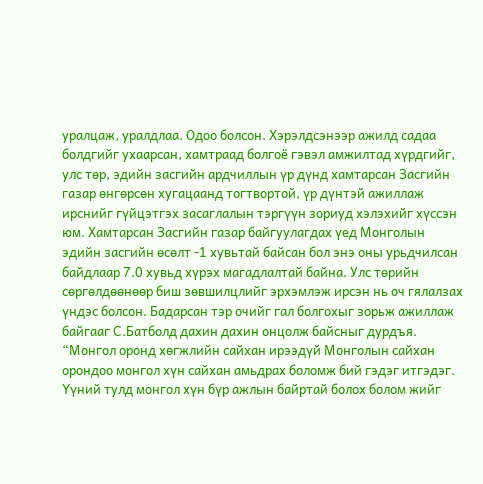уралцаж, уралдлаа. Одоо болсон. Хэрэлдсэнээр ажилд садаа болдгийг ухаарсан, хамтраад болгоё гэвэл амжилтад хүрдгийг, улс төр, эдийн засгийн ардчиллын үр дүнд хамтарсан Засгийн газар өнгөрсөн хугацаанд тогтвортой, үр дүнтэй ажиллаж ирснийг гүйцэтгэх засаглалын тэргүүн зориуд хэлэхийг хүссэн юм. Хамтарсан Засгийн газар байгуулагдах үед Монголын эдийн засгийн өсөлт -1 хувьтай байсан бол энэ оны урьдчилсан байдлаар 7.0 хувьд хүрэх магадлалтай байна. Улс төрийн сөргөлдөөнөөр биш зөвшилцлийг эрхэмлэж ирсэн нь оч гялалзах үндэс болсон. Бадарсан тэр очийг гал болгохыг зорьж ажиллаж байгааг С.Батболд дахин дахин онцолж байсныг дурдъя. “Монгол оронд хөгжлийн сайхан ирээдүй Монголын сайхан орондоо монгол хүн сайхан амьдрах боломж бий гэдэг итгэдэг.
Үүний тулд монгол хүн бүр ажлын байртай болох болом жийг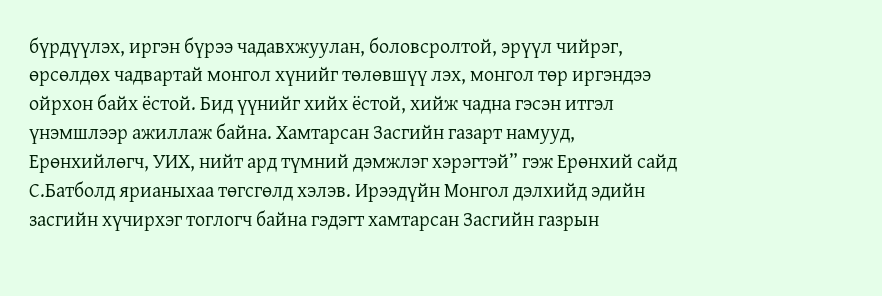бүрдүүлэх, иргэн бүрээ чадавхжуулан, боловсролтой, эрүүл чийрэг, өрсөлдөх чадвартай монгол хүнийг төлөвшүү лэх, монгол төр иргэндээ ойрхон байх ёстой. Бид үүнийг хийх ёстой, хийж чадна гэсэн итгэл үнэмшлээр ажиллаж байна. Хамтарсан Засгийн газарт намууд, Ерөнхийлөгч, УИХ, нийт ард түмний дэмжлэг хэрэгтэй” гэж Ерөнхий сайд С.Батболд ярианыхаа төгсгөлд хэлэв. Ирээдүйн Монгол дэлхийд эдийн засгийн хүчирхэг тоглогч байна гэдэгт хамтарсан Засгийн газрын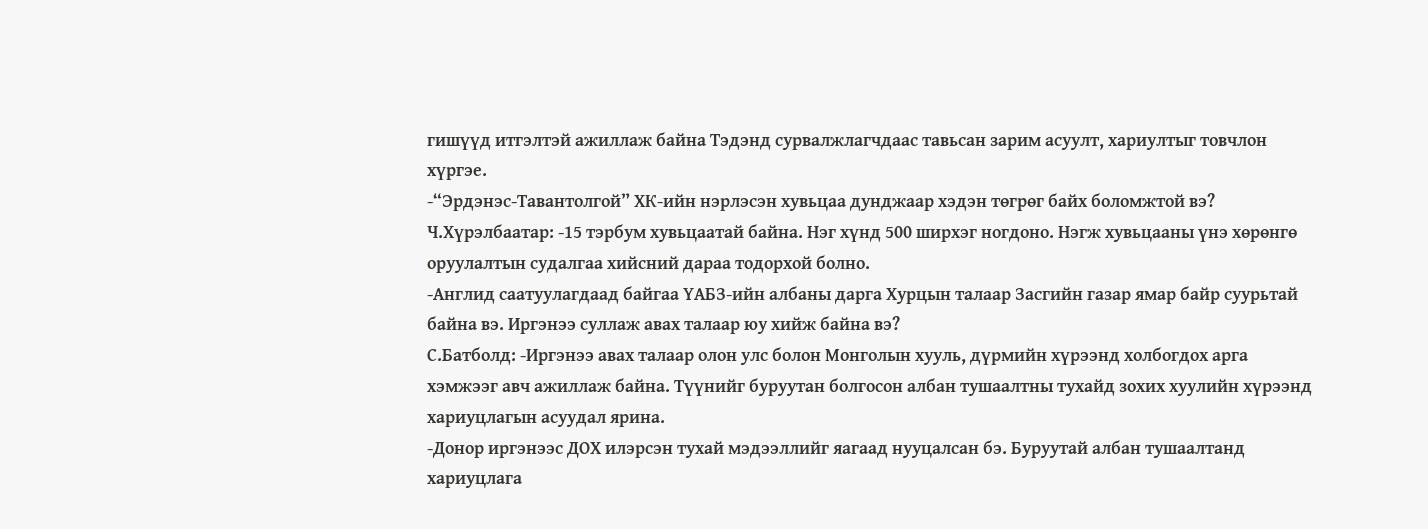гишүүд итгэлтэй ажиллаж байна Тэдэнд сурвалжлагчдаас тавьсан зарим асуулт, хариултыг товчлон хүргэе.
-“Эрдэнэс-Тавантолгой” ХК-ийн нэрлэсэн хувьцаа дунджаар хэдэн төгрөг байх боломжтой вэ?
Ч.Хүрэлбаатар: -15 тэрбум хувьцаатай байна. Нэг хүнд 500 ширхэг ногдоно. Нэгж хувьцааны үнэ хөрөнгө оруулалтын судалгаа хийсний дараа тодорхой болно.
-Англид саатуулагдаад байгаа ҮАБЗ-ийн албаны дарга Хурцын талаар Засгийн газар ямар байр суурьтай байна вэ. Иргэнээ суллаж авах талаар юу хийж байна вэ?
С.Батболд: -Иргэнээ авах талаар олон улс болон Монголын хууль, дүрмийн хүрээнд холбогдох арга хэмжээг авч ажиллаж байна. Түүнийг буруутан болгосон албан тушаалтны тухайд зохих хуулийн хүрээнд хариуцлагын асуудал ярина.
-Донор иргэнээс ДОХ илэрсэн тухай мэдээллийг яагаад нууцалсан бэ. Буруутай албан тушаалтанд хариуцлага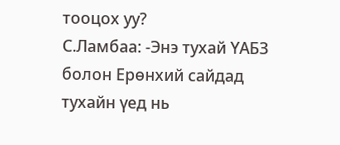тооцох уу?
С.Ламбаа: -Энэ тухай ҮАБЗ болон Ерөнхий сайдад тухайн үед нь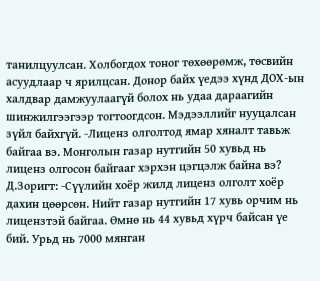танилцуулсан. Холбогдох тоног төхөөрөмж, төсвийн асуудлаар ч ярилцсан. Донор байх үедээ хүнд ДОХ-ын халдвар дамжуулаагүй болох нь удаа дараагийн шинжилгээгээр тогтоогдсон. Мэдээллийг нууцалсан зүйл байхгүй. -Лиценз олголтод ямар хяналт тавьж байгаа вэ. Монголын газар нутгийн 50 хувьд нь лиценз олгосон байгааг хэрхэн цэгцэлж байна вэ? Д.Зоригт: -Сүүлийн хоёр жилд лиценз олголт хоёр дахин цөөрсөн. Нийт газар нутгийн 17 хувь орчим нь лицензтэй байгаа. Өмнө нь 44 хувьд хүрч байсан үе бий. Урьд нь 7000 мянган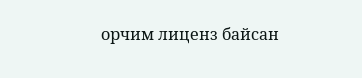орчим лиценз байсан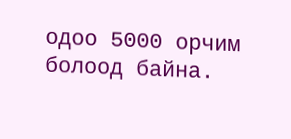одоо 5000 орчим болоод байна.